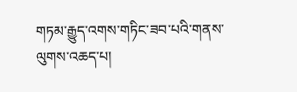གཏམ་རྒྱུད་འགས་གཏིང་ཟབ་པའི་གནས་ལུགས་འཆད་པ།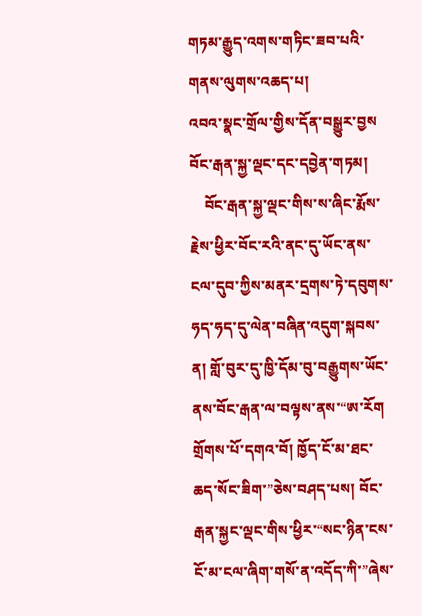གཏམ་རྒྱུད་འགས་གཏིང་ཟབ་པའི་གནས་ལུགས་འཆད་པ།
འབའ་སྣང་གྲོལ་གྱིས་དོན་བསྒྱུར་བྱས
བོང་རྒན་སྐྱ་ལྡང་དང་དབྱེན་གཏམ།
    བོང་རྒན་སྐྱ་ལྡང་གིས་ས་ཞིང་རྨོས་རྗེས་ཕྱིར་བོང་རའི་ནང་དུ་ཡོང་ནས་ངལ་དུབ་ཀྱིས་མནར་དྲགས་ཏེ་དབུགས་ཧད་ཧད་དུ་ལེན་བཞིན་འདུག་སྐབས་ན། གློ་བུར་དུ་ཁྱི་དོམ་བུ་བརྒྱུགས་ཡོང་ནས་བོང་རྒན་ལ་བལྟས་ནས་“ཨ་རོག གྲོགས་པོ་དགའ་བོ། ཁྱོད་ངོ་མ་ཐང་ཆད་སོང་ཟིག་”ཅེས་བཤད་པས། བོང་རྒན་སྐྱང་ལྡང་གིས་ཕྱིར་“སང་ཉིན་ངས་ངོ་མ་ངལ་ཞིག་གསོ་ན་འདོད་ཀི་”ཞེས་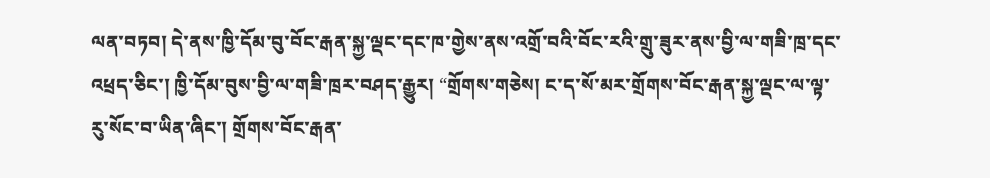ལན་བཏབ། དེ་ནས་ཁྱི་དོམ་བུ་བོང་རྒན་སྐྱ་ལྡང་དང་ཁ་གྱེས་ནས་འགྲོ་བའི་བོང་རའི་གྲུ་ཟུར་ནས་བྱི་ལ་གཟི་ཁྲ་དང་འཕྲད་ཅིང་། ཁྱི་དོམ་བུས་བྱི་ལ་གཟི་ཁྲར་བཤད་རྒྱུར། “གྲོགས་གཅེས། ང་ད་སོ་མར་གྲོགས་བོང་རྒན་སྐྱ་ལྡང་ལ་ལྟ་རུ་སོང་བ་ཡིན་ཞིང་། གྲོགས་བོང་རྒན་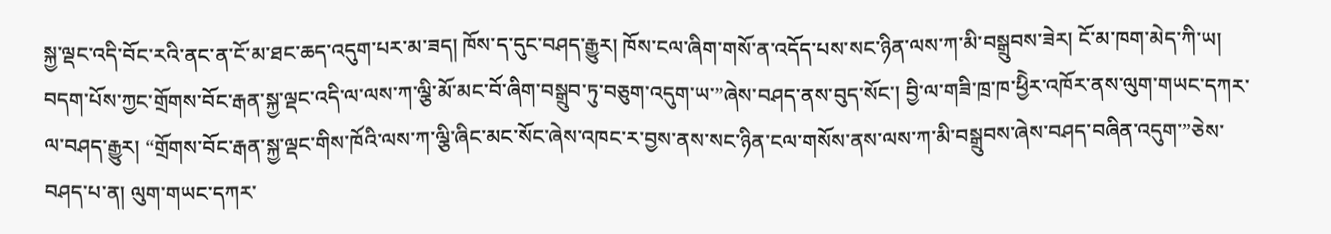སྐྱ་ལྡང་འདི་བོང་རའི་ནང་ན་ངོ་མ་ཐང་ཆད་འདུག་པར་མ་ཟད། ཁོས་ད་དུང་བཤད་རྒྱུར། ཁོས་ངལ་ཞིག་གསོ་ན་འདོད་པས་སང་ཉིན་ལས་ཀ་མི་བསྒྲུབས་ཟེར། ངོ་མ་ཁག་མེད་ཀི་ཡ། བདག་པོས་ཀྱང་གྲོགས་བོང་རྒན་སྐྱ་ལྡང་འདི་ལ་ལས་ཀ་ལྕི་མོ་མང་བོ་ཞིག་བསྒྲུབ་ཏུ་བཅུག་འདུག་ཡ་”ཞེས་བཤད་ནས་བུད་སོང་། བྱི་ལ་གཟི་ཁྲ་ཁ་ཕྱིེར་འཁོར་ནས་ལུག་གཡང་དཀར་ལ་བཤད་རྒྱུར། “གྲོགས་བོང་རྒན་སྐྱ་ལྡང་གིས་ཁོའི་ལས་ཀ་ལྕི་ཞིང་མང་སོང་ཞེས་འཁང་ར་བྱས་ནས་སང་ཉིན་ངལ་གསོས་ནས་ལས་ཀ་མི་བསྒྲུབས་ཞེས་བཤད་བཞིན་འདུག་”ཅེས་བཤད་པ་ན། ལུག་གཡང་དཀར་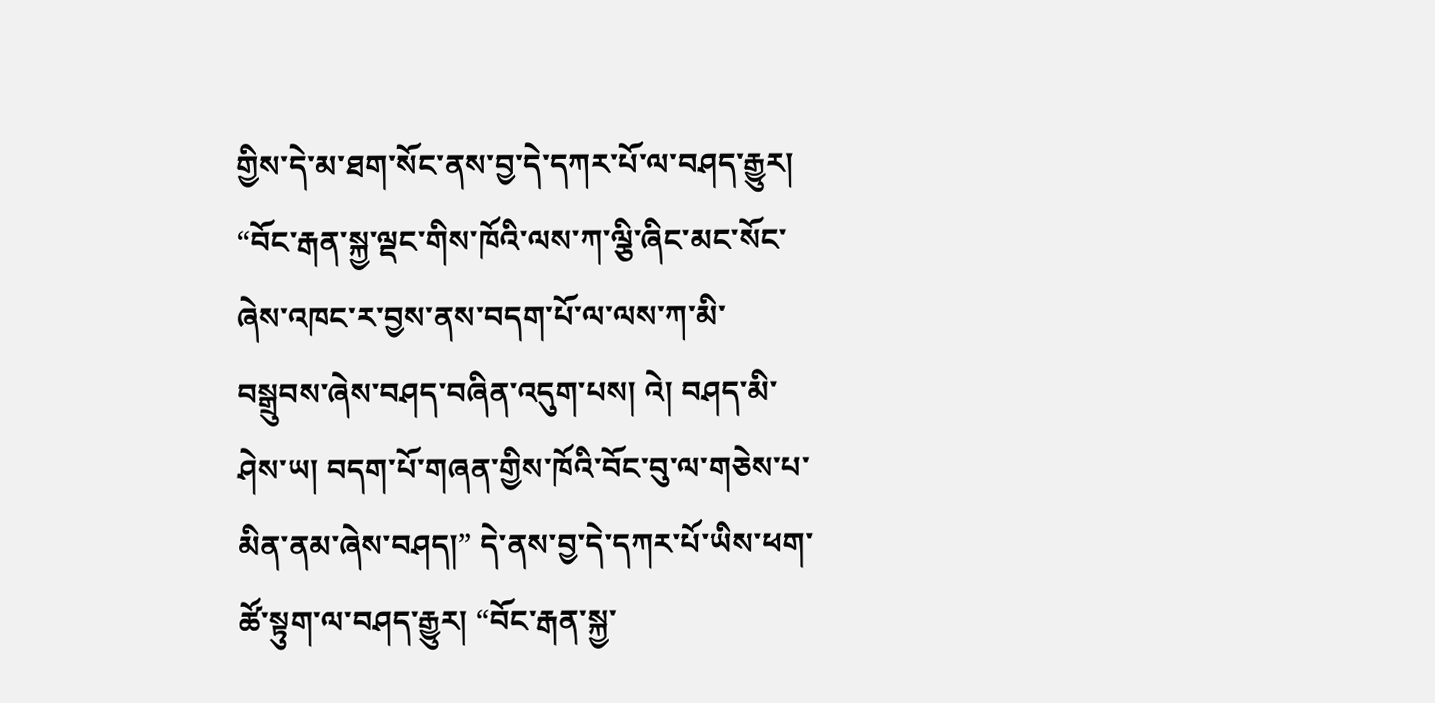གྱིས་དེ་མ་ཐག་སོང་ནས་བྱ་དེ་དཀར་པོ་ལ་བཤད་རྒྱུར། “བོང་རྒན་སྐྱ་ལྡང་གིས་ཁོའི་ལས་ཀ་ལྕི་ཞིང་མང་སོང་ཞེས་འཁང་ར་བྱས་ནས་བདག་པོ་ལ་ལས་ཀ་མི་བསྒྲུབས་ཞེས་བཤད་བཞིན་འདུག་པས། འེ། བཤད་མི་ཤེས་ཡ། བདག་པོ་གཞན་གྱིས་ཁོའི་བོང་བུ་ལ་གཅེས་པ་མིན་ནམ་ཞེས་བཤད།” དེ་ནས་བྱ་དེ་དཀར་པོ་ཡིས་ཕག་ཚོ་སྟུག་ལ་བཤད་རྒྱུར། “བོང་རྒན་སྐྱ་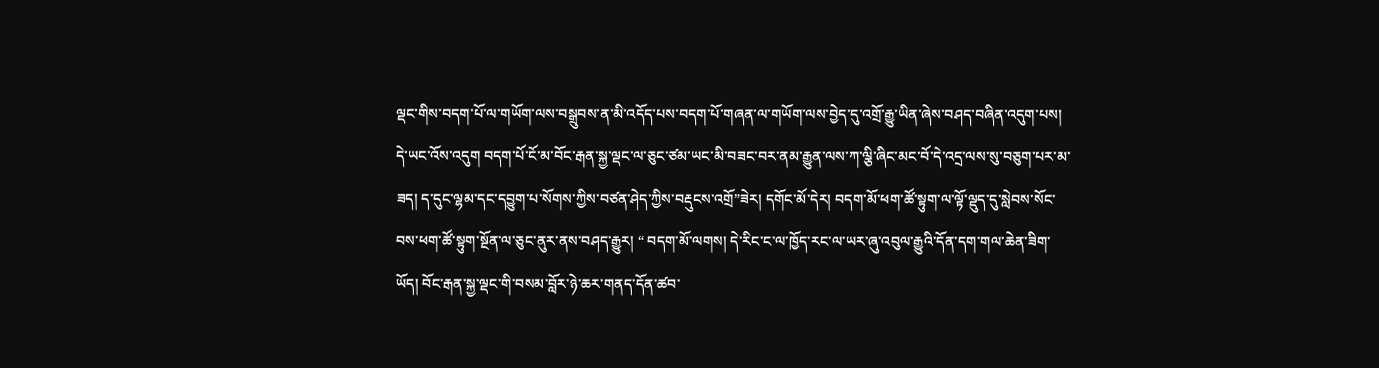ལྡང་གིས་བདག་པོ་ལ་གཡོག་ལས་བསྒྲུབས་ན་མི་འདོད་པས་བདག་པོ་གཞན་ལ་གཡོག་ལས་བྱེད་དུ་འགྲོ་རྒྱུ་ཡིན་ཞེས་བཤད་བཞིན་འདུག་པས། དེ་ཡང་འོས་འདུག བདག་པོ་ངོ་མ་བོང་རྒན་སྐྱ་ལྡང་ལ་ཅུང་ཙམ་ཡང་མི་བཟང་བར་ནམ་རྒྱུན་ལས་ཀ་ལྕི་ཞིང་མང་བོ་དེ་འདྲ་ལས་སུ་བཅུག་པར་མ་ཟད། ད་དུང་ལྷམ་དང་དབྱུག་པ་སོགས་ཀྱིས་བཙན་ཤེད་ཀྱིས་བརྡུངས་འགྲོ”ཟེར། དགོང་མོ་དེར། བདག་མོ་ཕག་ཚོ་སྟུག་ལ་ལྟོ་ལྡུད་དུ་སླེབས་སོང་བས་ཕག་ཚོ་སྟུག་སྔོན་ལ་ཅུང་ནུར་ནས་བཤད་རྒྱུར། “ བདག་མོ་ལགས། དེ་རིང་ང་ལ་ཁྱོད་རང་ལ་ཡར་ཞུ་འབུལ་རྒྱུའི་དོན་དག་གལ་ཆེན་ཟིག་ཡོད། བོང་རྒན་སྐྱ་ལྡང་གི་བསམ་བློར་ཉེ་ཆར་གནད་དོན་ཚབ་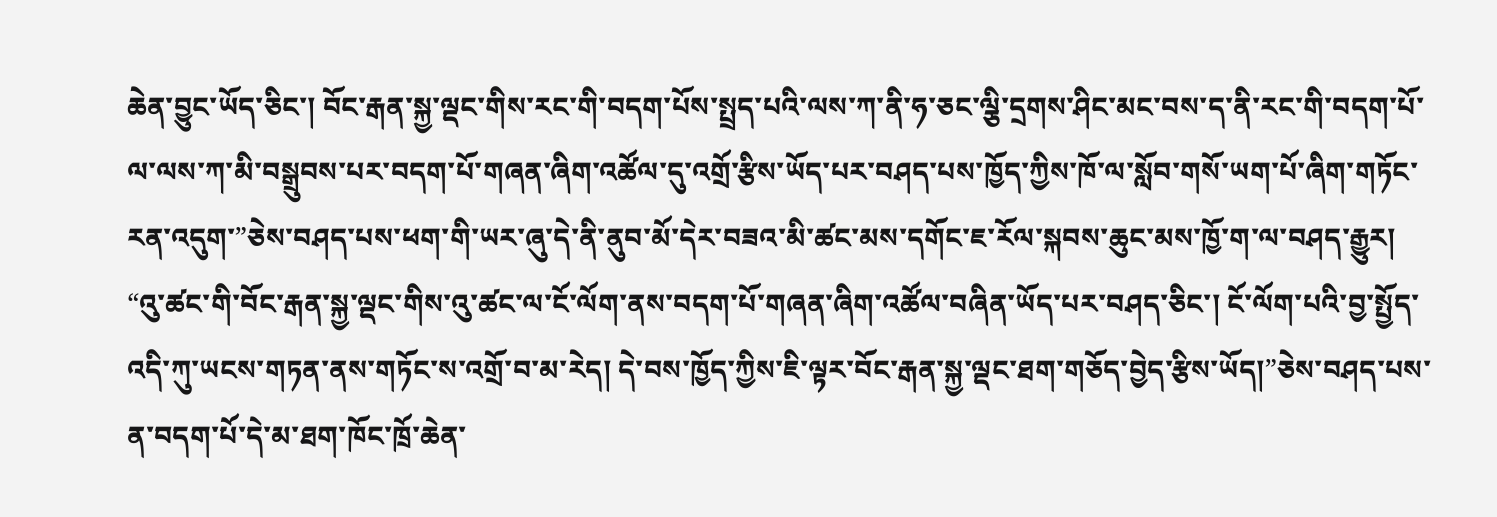ཆེན་བྱུང་ཡོད་ཅིང་། བོང་རྒན་སྐྱ་ལྡང་གིས་རང་གི་བདག་པོས་སྤྲད་པའི་ལས་ཀ་ནི་ཧ་ཅང་ལྕི་དྲགས་ཤིང་མང་བས་ད་ནི་རང་གི་བདག་པོ་ལ་ལས་ཀ་མི་བསྒྲུབས་པར་བདག་པོ་གཞན་ཞིག་འཚོལ་དུ་འགྲོ་རྩིས་ཡོད་པར་བཤད་པས་ཁྱོད་ཀྱིས་ཁོ་ལ་སློབ་གསོ་ཡག་པོ་ཞིག་གཏོང་རན་འདུག་”ཅེས་བཤད་པས་ཕག་གི་ཡར་ཞུ་དེ་ནི་ནུབ་མོ་དེར་བཟའ་མི་ཚང་མས་དགོང་ཇ་རོལ་སྐབས་ཆུང་མས་ཁྱོ་ག་ལ་བཤད་རྒྱུར། “འུ་ཚང་གི་བོང་རྒན་སྐྱ་ལྡང་གིས་འུ་ཚང་ལ་ངོ་ལོག་ནས་བདག་པོ་གཞན་ཞིག་འཚོལ་བཞིན་ཡོད་པར་བཤད་ཅིང་། ངོ་ལོག་པའི་བྱ་སྤྱོད་འདི་ཀུ་ཡངས་གཏན་ནས་གཏོང་ས་འགྲོ་བ་མ་རེད། དེ་བས་ཁྱོད་ཀྱིས་ཇི་ལྟར་བོང་རྒན་སྐྱ་ལྡང་ཐག་གཅོད་བྱེད་རྩིས་ཡོད།”ཅེས་བཤད་པས་ན་བདག་པོ་དེ་མ་ཐག་ཁོང་ཁྲོ་ཆེན་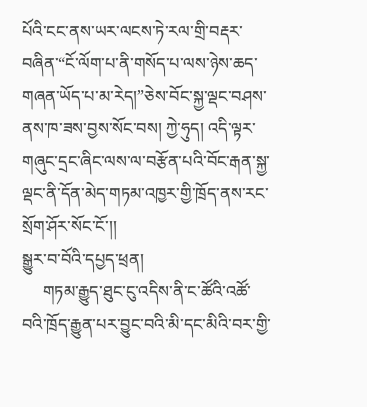པོའི་ངང་ནས་ཡར་ལངས་ཏེ་རལ་གྲི་བརྡར་བཞིན་“ངོ་ལོག་པ་ནི་གསོད་པ་ལས་ཉེས་ཆད་གཞན་ཡོད་པ་མ་རེད།”ཅེས་བོང་སྐྱ་ལྡང་བཤས་ནས་ཁ་ཟས་བྱས་སོང་བས། ཀྱེ་ཧུད། འདི་ལྟར་གཞུང་དྲང་ཞིང་ལས་ལ་བརྩོན་པའི་བོང་རྒན་སྐྱ་ལྡང་ནི་དོན་མེད་གཏམ་འཁྱར་གྱི་ཁྲོད་ནས་རང་སྲོག་ཤོར་སོང་ངོ་།།
སྒྱུར་བ་བོའི་དཔྱད་ཕྲན།
     གཏམ་རྒྱུད་ཐུང་ངུ་འདིས་ནི་ང་ཚོའི་འཚོ་བའི་ཁྲོད་རྒྱུན་པར་བྱུང་བའི་མི་དང་མིའི་བར་གྱི་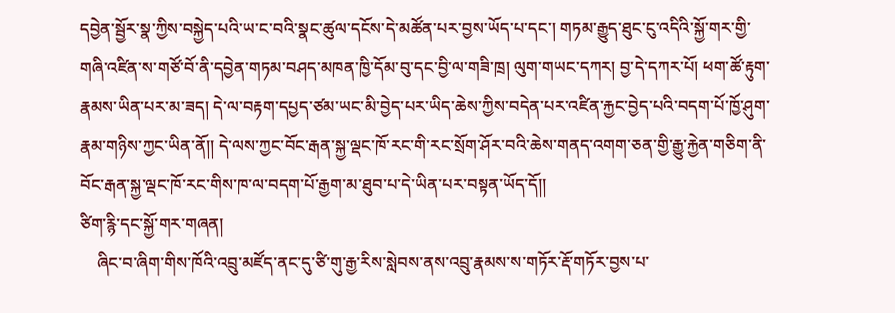དབྱེན་སྦྱོར་སྣ་ཀྱིས་བསྐྱེད་པའི་ཡ་ང་བའི་སྣང་ཚུལ་དངོས་དེ་མཚོན་པར་བྱས་ཡོད་པ་དང་། གཏམ་རྒྱུད་ཐུང་ངུ་འདིའི་སྐྱོ་གར་གྱི་གཞི་འཛིན་ས་གཙོ་བོ་ནི་དབྱེན་གཏམ་བཤད་མཁན་ཁྱི་དོམ་བུ་དང་བྱི་ལ་གཟི་ཁྲ། ལུག་གཡང་དཀར། བྱ་དེ་དཀར་པོ། ཕག་ཚོ་རྟུག་རྣམས་ཡིན་པར་མ་ཟད། དེ་ལ་བརྟག་དཔྱད་ཙམ་ཡང་མི་བྱེད་པར་ཡིད་ཆེས་ཀྱིས་བདེན་པར་འཛིན་རྐྱང་བྱེད་པའི་བདག་པོ་ཁྱོ་ཤུག་རྣམ་གཉིས་ཀྱང་ཡིན་ནོ།། དེ་ལས་ཀྱང་བོང་རྒན་སྐྱ་ལྡང་ཁོ་རང་གི་རང་སྲོག་ཤོར་བའི་ཆེས་གནད་འགག་ཅན་གྱི་རྒྱུ་རྐྱེན་གཅིག་ནི་བོང་རྒན་སྐྱ་ལྡང་ཁོ་རང་གིས་ཁ་ལ་བདག་པོ་རྒྱག་མ་ཐུབ་པ་དེ་ཡིན་པར་བསྟན་ཡོད་དོ།།
ཙིག་རྙི་དང་སྐྱོ་གར་གཞན།
    ཞིང་བ་ཞིག་གིས་ཁོའི་འབྲུ་མཛོད་ནང་དུ་ཙི་གུ་རྒྱ་རིས་སླེབས་ནས་འབྲུ་རྣམས་ས་གཏོར་རྡོ་གཏོར་བྱས་པ་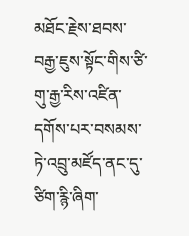མཐོང་རྗེས་ཐབས་བརྒྱ་ཇུས་སྟོང་གིས་ཙི་གུ་རྒྱ་རིས་འཛིན་དགོས་པར་བསམས་ཏེ་འབྲུ་མཛོད་ནང་དུ་ཙིག་རྙི་ཞིག་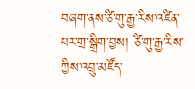བཞག་ནས་ཙི་གུ་རྒྱ་རིས་འཛིན་པར་གྲ་སྒྲིག་བྱས། ཙི་གུ་རྒྱ་རིས་ཀྱིས་འབྲུ་མཛོད་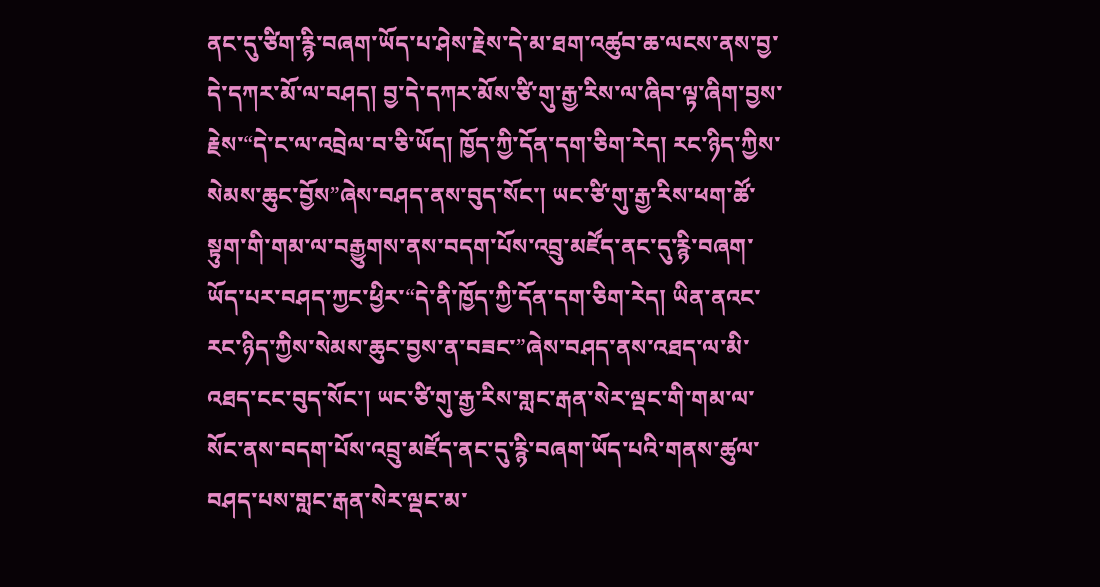ནང་དུ་ཙིག་རྙི་བཞག་ཡོད་པ་ཤེས་རྗེས་དེ་མ་ཐག་འཚུབ་ཆ་ལངས་ནས་བྱ་དེ་དཀར་མོ་ལ་བཤད། བྱ་དེ་དཀར་མོས་ཙི་གུ་རྒྱ་རིས་ལ་ཞིབ་ལྟ་ཞིག་བྱས་རྗེས་“དེ་ང་ལ་འབྲེལ་བ་ཅི་ཡོད། ཁྱོད་ཀྱི་དོན་དག་ཅིག་རེད། རང་ཉིད་ཀྱིས་སེམས་ཆུང་བྱོས”ཞེས་བཤད་ནས་བུད་སོང་། ཡང་ཙི་གུ་རྒྱ་རིས་ཕག་ཚོ་སྟུག་གི་གམ་ལ་བརྒྱུགས་ནས་བདག་པོས་འབྲུ་མཛོད་ནང་དུ་རྙི་བཞག་ཡོད་པར་བཤད་ཀྱང་ཕྱིར་“དེ་ནི་ཁྱོད་ཀྱི་དོན་དག་ཅིག་རེད། ཡིན་ནའང་རང་ཉིད་ཀྱིས་སེམས་ཆུང་བྱས་ན་བཟང་”ཞེས་བཤད་ནས་འཐད་ལ་མི་འཐད་ངང་བུད་སོང་། ཡང་ཙི་གུ་རྒྱ་རིས་གླང་རྒན་སེར་ལྡང་གི་གམ་ལ་སོང་ནས་བདག་པོས་འབྲུ་མཛོད་ནང་དུ་རྙི་བཞག་ཡོད་པའི་གནས་ཚུལ་བཤད་པས་གླང་རྒན་སེར་ལྡང་མ་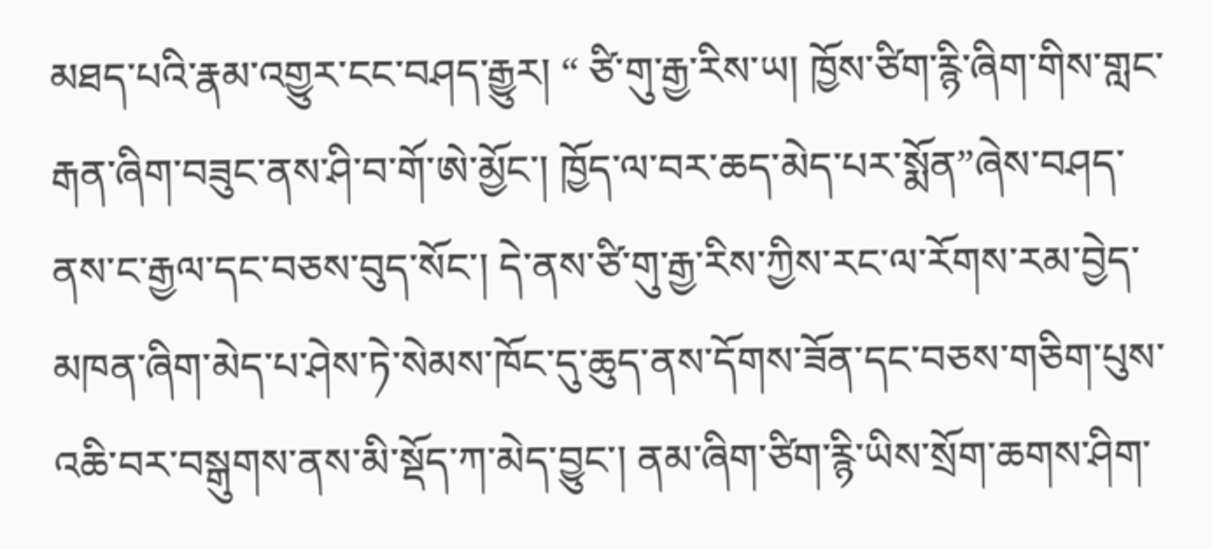མཐད་པའི་རྣམ་འགྱུར་ངང་བཤད་རྒྱུར། “ ཙི་གུ་རྒྱ་རིས་ཡ། ཁྱོས་ཙིག་རྙི་ཞིག་གིས་གླང་རྒན་ཞིག་བཟུང་ནས་ཤི་བ་གོ་ཨེ་མྱོང་། ཁྱོད་ལ་བར་ཆད་མེད་པར་སྨོན”ཞེས་བཤད་ནས་ང་རྒྱལ་དང་བཅས་བུད་སོང་། དེ་ནས་ཙི་གུ་རྒྱ་རིས་ཀྱིས་རང་ལ་རོགས་རམ་བྱེད་མཁན་ཞིག་མེད་པ་ཤེས་ཏེ་སེམས་ཁོང་དུ་ཆུད་ནས་དོགས་ཟོན་དང་བཅས་གཅིག་པུས་འཆི་བར་བསྒུགས་ནས་མི་སྡོད་ཀ་མེད་བྱུང་། ནམ་ཞིག་ཙིག་རྙི་ཡིས་སྲོག་ཆགས་ཤིག་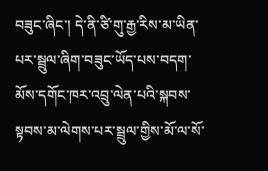བཟུང་ཞིང་། དེ་ནི་ཙི་གུ་རྒྱ་རིས་མ་ཡིན་པར་སྦྲུལ་ཞིག་བཟུང་ཡོད་པས་བདག་མོས་དགོང་ཁར་འབྲུ་ལེན་པའི་སྐབས་སྟབས་མ་ལེགས་པར་སྦྲུལ་གྱིས་མོ་ལ་སོ་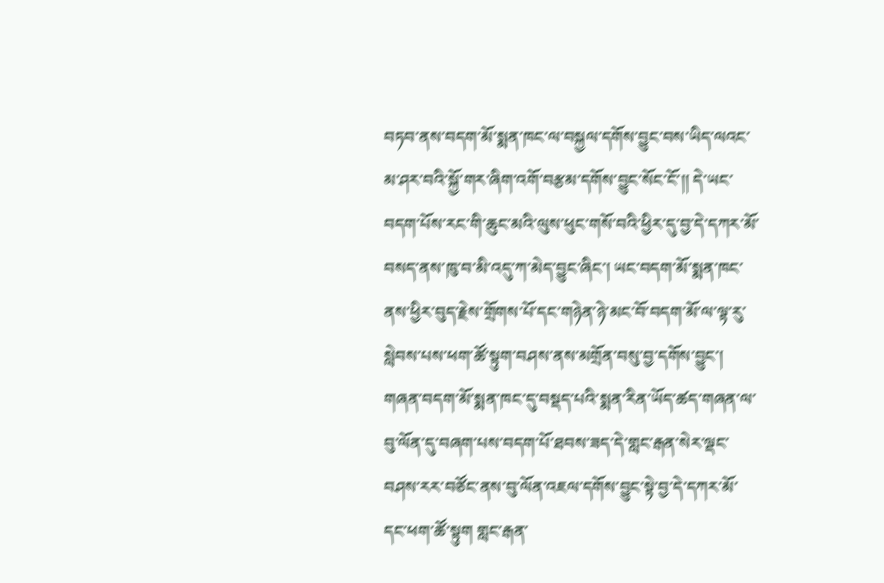བཏབ་ནས་བདག་མོ་སྨན་ཁང་ལ་བསྐྱལ་དགོས་བྱུང་བས་ཡིད་ལའང་མ་ཤར་བའི་སྐྱོ་གར་ཞིག་འགོ་བརྩམ་དགོས་བྱུང་སོང་ངོ་།། དེ་ཡང་བདག་པོས་རང་གི་ཆུང་མའི་ལུས་ཕུང་གསོ་བའི་ཕྱིར་དུ་བྱ་དེ་དཀར་མོ་བསད་ནས་ཁུ་བ་མི་འདུ་ཀ་མེད་བྱུང་ཞིང་། ཡང་བདག་མོ་སྨན་ཁང་ནས་ཕྱིར་བུད་རྗེས་གྲོགས་པོ་དང་གཉེན་ཉེ་མང་བོ་བདག་མོ་ལ་ལྟ་རུ་སླེབས་པས་ཕག་ཚོ་སྟུག་བཤས་ནས་མགྲོན་བསུ་བྱ་དགོས་བྱུང་། གཞན་བདག་མོ་སྨན་ཁང་དུ་བསྡད་པའི་སྨན་རིན་ཡོད་ཚད་གཞན་ལ་བུ་ལོན་དུ་བཞག་པས་བདག་པོ་ཐབས་ཟད་དེ་གླང་རྒན་སེར་ལྡང་བཤས་རར་བཙོང་ནས་བུ་ལོན་འཇལ་དགོས་བྱུང་སྟེ་བྱ་དེ་དཀར་མོ་དང་ཕག་ཚོ་སྟུག གླང་རྒན་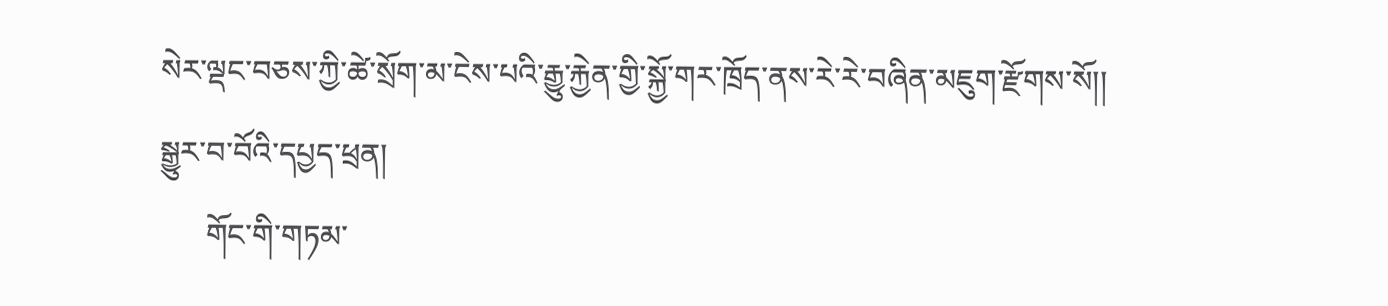སེར་ལྡང་བཅས་ཀྱི་ཚེ་སྲོག་མ་ངེས་པའི་རྒྱུ་རྐྱེན་གྱི་སྐྱོ་གར་ཁྲོད་ནས་རེ་རེ་བཞིན་མཇུག་རྫོགས་སོ།།
སྒྱུར་བ་བོའི་དཔྱད་ཕྲན།
      གོང་གི་གཏམ་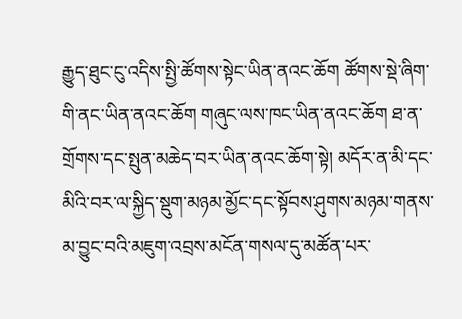རྒྱུད་ཐུང་ངུ་འདིས་སྤྱི་ཚོགས་སྟེང་ཡིན་ནའང་ཆོག ཚོགས་སྡེ་ཞིག་གི་ནང་ཡིན་ནའང་ཆོག གཞུང་ལས་ཁང་ཡིན་ནའང་ཆོག ཐ་ན་གྲོགས་དང་སྤུན་མཆེད་བར་ཡིན་ནའང་ཆོག་སྟེ། མདོར་ན་མི་དང་མིའི་བར་ལ་སྐྱིད་སྡུག་མཉམ་མྱོང་དང་སྟོབས་ཤུགས་མཉམ་གནས་མ་བྱུང་བའི་མཇུག་འབྲས་མངོན་གསལ་དུ་མཚོན་པར་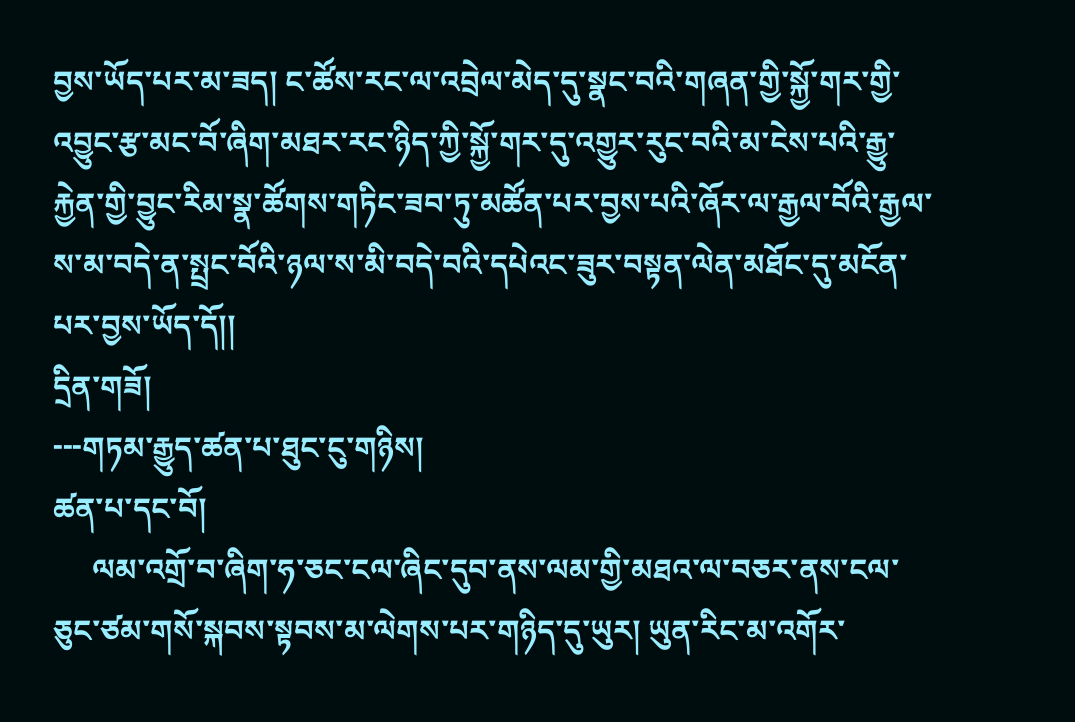བྱས་ཡོད་པར་མ་ཟད། ང་ཚོས་རང་ལ་འབྲེལ་མེད་དུ་སྣང་བའི་གཞན་གྱི་སྐྱོ་གར་གྱི་འབྱུང་རྩ་མང་བོ་ཞིག་མཐར་རང་ཉིད་ཀྱི་སྐྱོ་གར་དུ་འགྱུར་རུང་བའི་མ་ངེས་པའི་རྒྱུ་རྐྱེན་གྱི་བྱུང་རིམ་སྣ་ཚོགས་གཏིང་ཟབ་ཏུ་མཚོན་པར་བྱས་པའི་ཞོར་ལ་རྒྱལ་བོའི་རྒྱལ་ས་མ་བདེ་ན་སྤྲང་བོའི་ཉལ་ས་མི་བདེ་བའི་དཔེའང་ཟུར་བསྟན་ལེན་མཐོང་དུ་མངོན་པར་བྱས་ཡོད་དོ།།
དྲིན་གཟོ།
---གཏམ་རྒྱུད་ཚན་པ་ཐུང་ངུ་གཉིས།
ཚན་པ་དང་བོ།
     ལམ་འགྲོ་བ་ཞིག་ཧ་ཅང་ངལ་ཞིང་དུབ་ནས་ལམ་གྱི་མཐའ་ལ་བཅར་ནས་ངལ་ཅུང་ཙམ་གསོ་སྐབས་སྟབས་མ་ལེགས་པར་གཉིད་དུ་ཡུར། ཡུན་རིང་མ་འགོར་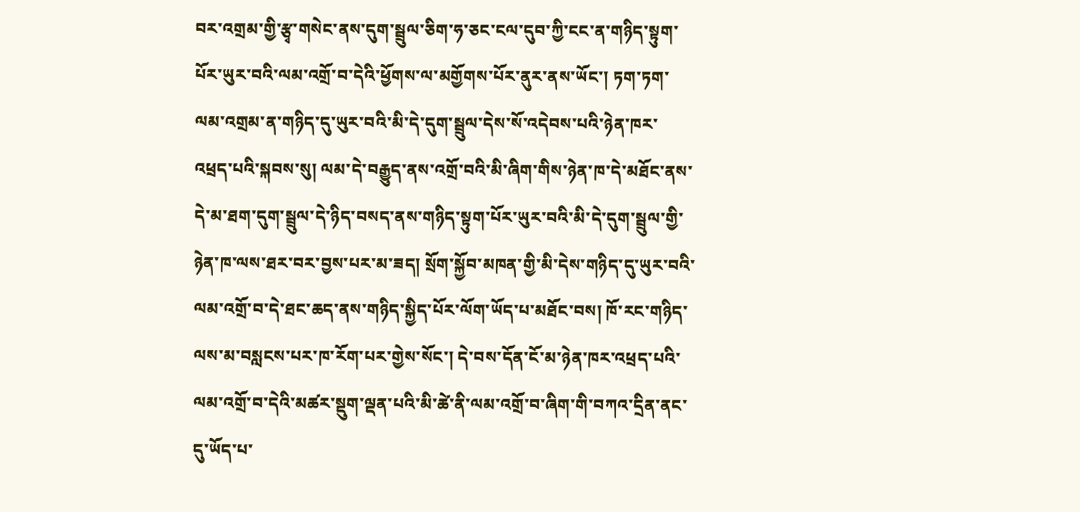བར་འགྲམ་གྱི་རྩྭ་གསེང་ནས་དུག་སྦྲུལ་ཅིག་ཧ་ཅང་ངལ་དུབ་ཀྱི་ངང་ན་གཉིད་སྟུག་པོར་ཡུར་བའི་ལམ་འགྲོ་བ་དེའི་ཕྱོགས་ལ་མགྱོགས་པོར་ནུར་ནས་ཡོང་། ཏག་ཏག་ལམ་འགྲམ་ན་གཉིད་དུ་ཡུར་བའི་མི་དེ་དུག་སྦྲུལ་དེས་སོ་འདེབས་པའི་ཉེན་ཁར་འཕྲད་པའི་སྐབས་སུ། ལམ་དེ་བརྒྱུད་ནས་འགྲོ་བའི་མི་ཞིག་གིས་ཉེན་ཁ་དེ་མཐོང་ནས་དེ་མ་ཐག་དུག་སྦྲུལ་དེ་ཉིད་བསད་ནས་གཉིད་སྟུག་པོར་ཡུར་བའི་མི་དེ་དུག་སྦྲུལ་གྱི་ཉེན་ཁ་ལས་ཐར་བར་བྱས་པར་མ་ཟད། སྲོག་སྐྱོབ་མཁན་གྱི་མི་དེས་གཉིད་དུ་ཡུར་བའི་ལམ་འགྲོ་བ་དེ་ཐང་ཆད་ནས་གཉིད་སྐྱིད་པོར་ལོག་ཡོད་པ་མཐོང་བས། ཁོ་རང་གཉིད་ལས་མ་བསླངས་པར་ཁ་རོག་པར་གྱེས་སོང་། དེ་བས་དོན་ངོ་མ་ཉེན་ཁར་འཕྲད་པའི་ལམ་འགྲོ་བ་དེའི་མཚར་སྡུག་ལྡན་པའི་མི་ཚེ་ནི་ལམ་འགྲོ་བ་ཞིག་གི་བཀའ་དྲིན་ནང་དུ་ཡོད་པ་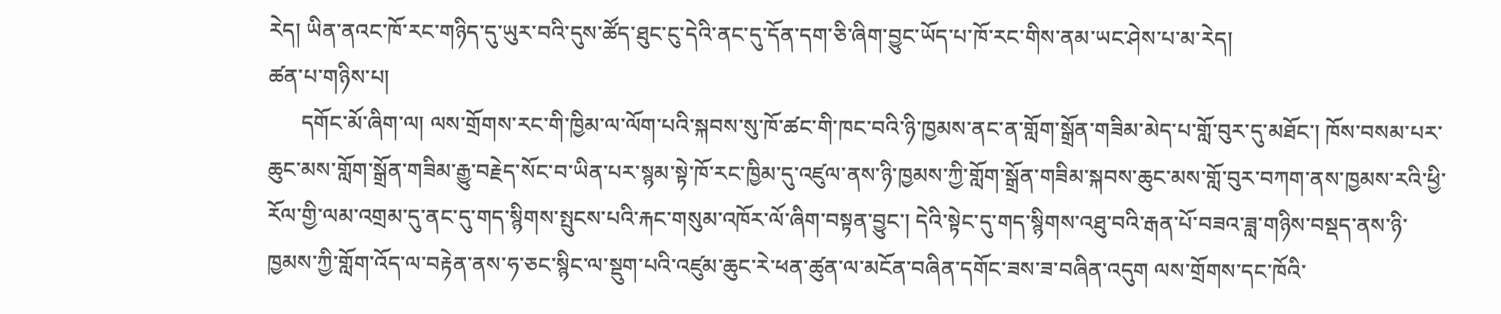རེད། ཡིན་ནའང་ཁོ་རང་གཉིད་དུ་ཡུར་བའི་དུས་ཚོད་ཐུང་ངུ་དེའི་ནང་དུ་དོན་དག་ཅི་ཞིག་བྱུང་ཡོད་པ་ཁོ་རང་གིས་ནམ་ཡང་ཤེས་པ་མ་རེད།
ཚན་པ་གཉིས་པ།
      དགོང་མོ་ཞིག་ལ། ལས་གྲོགས་རང་གི་ཁྱིམ་ལ་ལོག་པའི་སྐབས་སུ་ཁོ་ཚང་གི་ཁང་བའི་ཉི་ཁྱམས་ནང་ན་གློག་སྒྲོན་གཟིམ་མེད་པ་གློ་བུར་དུ་མཐོང་། ཁོས་བསམ་པར་ཆུང་མས་གློག་སྒྲོན་གཟིམ་རྒྱུ་བརྗེད་སོང་བ་ཡིན་པར་སྙམ་སྟེ་ཁོ་རང་ཁྱིམ་དུ་འཛུལ་ནས་ཉི་ཁྱམས་ཀྱི་གློག་སྒྲོན་གཟིམ་སྐབས་ཆུང་མས་གློ་བུར་བཀག་ནས་ཁྱམས་རའི་ཕྱི་རོལ་གྱི་ལམ་འགྲམ་དུ་ནང་དུ་གད་སྙིགས་སྤུངས་པའི་རྐང་གསུམ་འཁོར་ལོ་ཞིག་བསྟན་བྱུང་། དེའི་སྟེང་དུ་གད་སྙིགས་འཐུ་བའི་རྒན་པོ་བཟའ་ཟླ་གཉིས་བསྡད་ནས་ཉི་ཁྱམས་ཀྱི་གློག་འོད་ལ་བརྟེན་ནས་ཧ་ཅང་སྙིང་ལ་སྡུག་པའི་འཛུམ་ཆུང་རེ་ཕན་ཚུན་ལ་མངོན་བཞིན་དགོང་ཟས་ཟ་བཞིན་འདུག ལས་གྲོགས་དང་ཁོའི་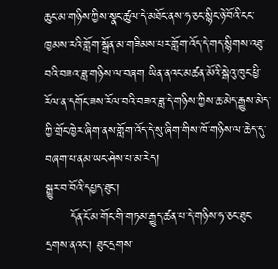ཆུང་མ་གཉིས་ཀྱིས་སྣང་ཚུལ་དེ་མཐོང་ནས་ཧ་ཅང་སྙིང་ཉེ་བོའི་ངང་ཁྱམས་རའི་གློག་སྒྲོན་མ་གཟིམས་པར་གློག་འོད་དེ་གད་སྙིགས་འཐུ་བའི་བཟའ་ཟླ་གཉིས་ལ་བཞག ཡིན་ནའང་མཚན་མོའི་སྒེའུ་ཁུང་ཕྱི་རོལ་ན་དགོང་ཟས་རོལ་བའི་བཟའ་ཟླ་དེ་གཉིས་ཀྱིས་ཆ་མེད་རྒྱུས་མེད་ཀྱི་གྲོང་ཁྱེར་ཞིག་ནས་གློག་འོད་དེ་སུ་ཞིག་གིས་ཁོ་གཉིས་ལ་ཆེད་དུ་བཞག་པ་ནམ་ཡང་ཤེས་པ་མ་རེད།
སྒྱུར་བ་བོའི་དཔྱད་ཐུང་།
      དོན་ངོ་མ་གོང་གི་གཏམ་རྒྱུད་ཚན་པ་དེ་གཉིས་ཧ་ཅང་ཐུང་དྲགས་ནའང་། ཐུང་དྲགས་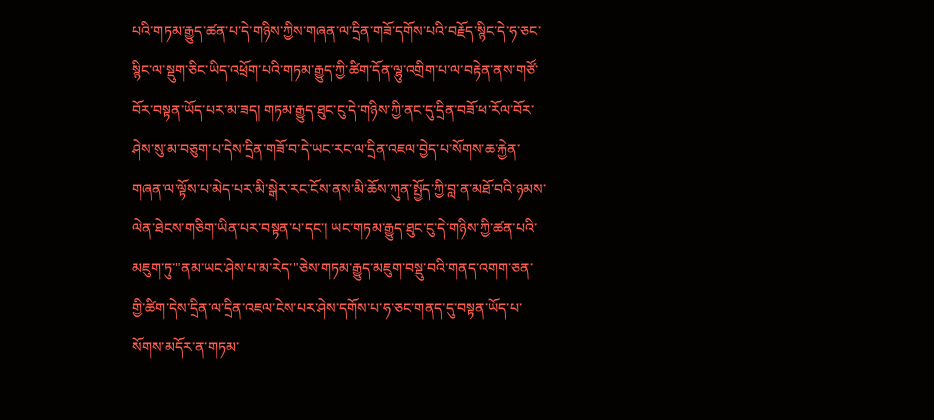པའི་གཏམ་རྒྱུད་ཚན་པ་དེ་གཉིས་ཀྱིས་གཞན་ལ་དྲིན་གཟོ་དགོས་པའི་བརྗོད་སྙིང་དེ་ཧ་ཅང་སྙིང་ལ་སྡུག་ཅིང་ཡིད་འཕྲོག་པའི་གཏམ་རྒྱུད་ཀྱི་ཚིག་དོན་ལྷུ་འགྲིག་པ་ལ་བརྟེན་ནས་གཙོ་བོར་བསྟན་ཡོད་པར་མ་ཟད། གཏམ་རྒྱུད་ཐུང་ངུ་དེ་གཉིས་ཀྱི་ནང་དུ་དྲིན་བཟོ་ཕ་རོལ་བོར་ཤེས་སུ་མ་བཅུག་པ་དེས་དྲིན་གཟོ་བ་དེ་ཡང་རང་ལ་དྲིན་འཇལ་བྱེད་པ་སོགས་ཆ་རྐྱེན་གཞན་ལ་ལྟོས་པ་མེད་པར་མི་སྒེར་རང་ངོས་ནས་མི་ཆོས་ཀུན་སྤྱོད་ཀྱི་བླ་ན་མཐོ་བའི་ཉམས་ལེན་ཐེངས་གཅིག་ཡིན་པར་བསྟན་པ་དང་། ཡང་གཏམ་རྒྱུད་ཐུང་ངུ་དེ་གཉིས་ཀྱི་ཚན་པའི་མཇུག་ཏུ་"ནམ་ཡང་ཤེས་པ་མ་རེད་"ཅེས་གཏམ་རྒྱུད་མཇུག་བསྡུ་བའི་གནད་འགག་ཅན་གྱི་ཚིག་དེས་དྲིན་ལ་དྲིན་འཇལ་ངེས་པར་ཤེས་དགོས་པ་ཧ་ཅང་གནད་དུ་བསྟན་ཡོད་པ་སོགས་མདོར་ན་གཏམ་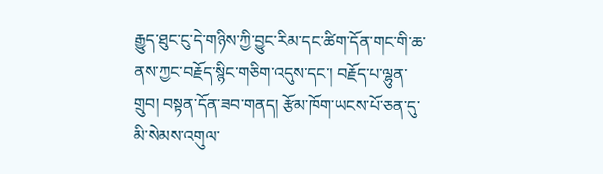རྒྱུད་ཐུང་ངུ་དེ་གཉིས་ཀྱི་བྱུང་རིམ་དང་ཚིག་དོན་གང་གི་ཆ་ནས་ཀྱང་བརྗོད་སྙིང་གཅིག་འདུས་དང་། བརྗོད་པ་ལྷུན་གྲུབ། བསྟན་དོན་ཟབ་གནད། རྩོམ་ཁོག་ཡངས་པོ་ཅན་དུ་མི་སེམས་འགུལ་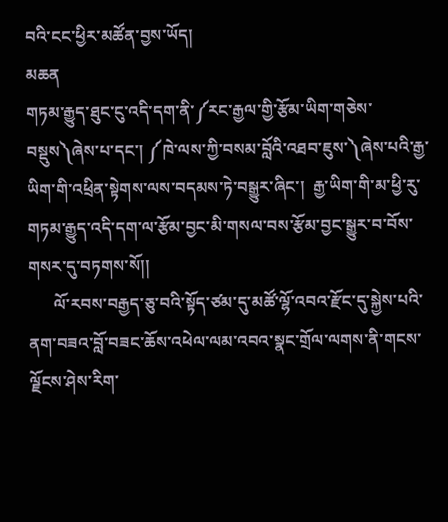བའི་ངང་ཕྱིར་མཚོན་བྱས་ཡོད།
མཆན
གཏམ་རྒྱུད་ཐུང་ངུ་འདི་དག་ནི་༼རང་རྒྱལ་གྱི་རྩོམ་ཡིག་གཅེས་བསྡུས༽ཞེས་པ་དང་། ༼ཁེ་ལས་ཀྱི་བསམ་བློའི་འཐབ་ཇུས་༽ཞེས་པའི་རྒྱ་ཡིག་གི་འཕྲིན་སྟེགས་ལས་བདམས་ཏེ་བསྒྱུར་ཞིང་།  རྒྱ་ཡིག་གི་མ་ཕྱི་རུ་གཏམ་རྒྱུད་འདི་དག་ལ་རྩོམ་བྱང་མི་གསལ་བས་རྩོམ་བྱང་སྒྱུར་བ་བོས་གསར་དུ་བཏགས་སོ།།
      ལོ་རབས་བརྒྱད་ཅུ་བའི་སྟོད་ཙམ་དུ་མཚོ་ལྷོ་འབའ་རྫོང་དུ་སྐྱེས་པའི་ནག་བཟའ་བློ་བཟང་ཆོས་འཕེལ་ལམ་འབའ་སྣང་གྲོལ་ལགས་ནི་གངས་ལྗོངས་ཤེས་རིག་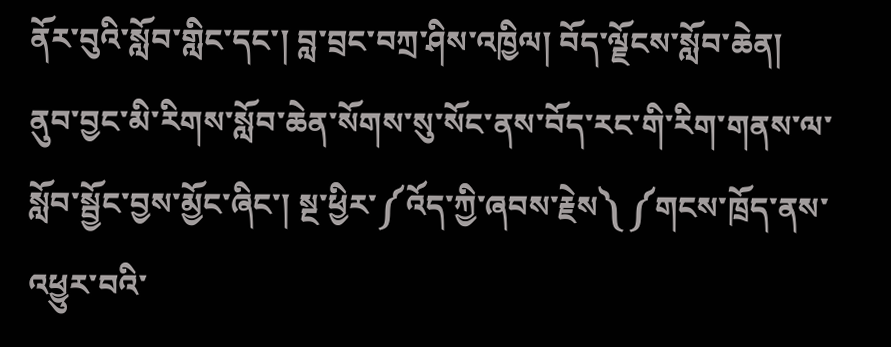ནོར་བུའི་སློབ་གླིང་དང་། བླ་བྲང་བཀྲ་ཤིས་འཁྱིལ། བོད་ལྗོངས་སློབ་ཆེན།  ནུབ་བྱང་མི་རིགས་སློབ་ཆེན་སོགས་སུ་སོང་ནས་བོད་རང་གི་རིག་གནས་ལ་སློབ་སྦྱོང་བྱས་མྱོང་ཞིང་། སྔ་ཕྱིར་༼འོད་ཀྱི་ཞབས་རྗེས༽ ༼གངས་ཁྲོད་ནས་འཕྱུར་བའི་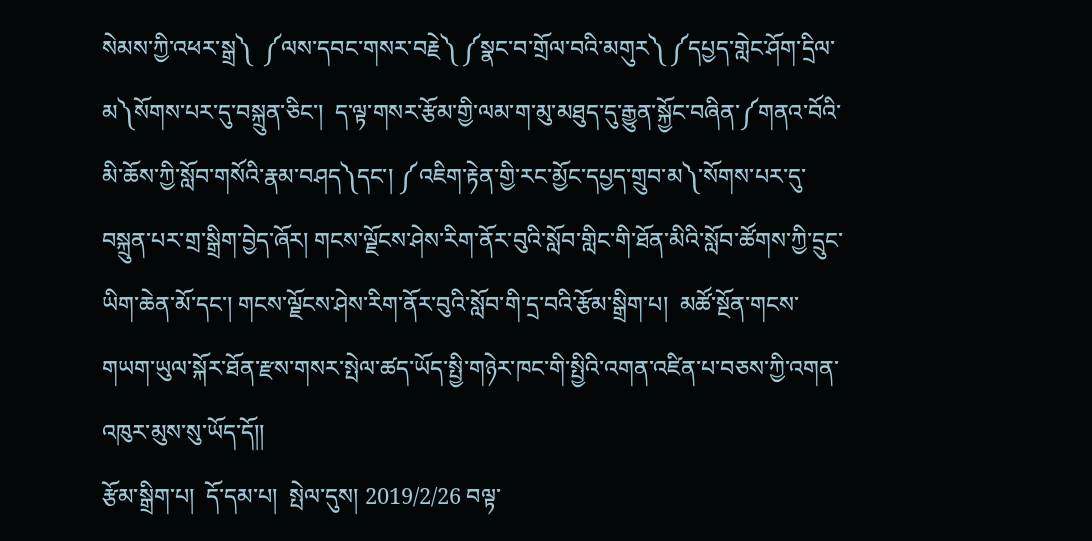སེམས་ཀྱི་འཕར་སྒྲ༽  ༼ལས་དབང་གསར་བརྗེ༽ ༼སྣང་བ་གྲོལ་བའི་མགུར༽ ༼དཔྱད་གླེང་ཤོག་དྲིལ་མ༽སོགས་པར་དུ་བསྐྲུན་ཅིང་།  ད་ལྟ་གསར་རྩོམ་གྱི་ལམ་ག་མུ་མཐུད་དུ་རྒྱུན་སྐྱོང་བཞིན་༼གནའ་བོའི་མི་ཆོས་ཀྱི་སློབ་གསོའི་རྣམ་བཤད༽དང་། ༼འཇིག་རྟེན་གྱི་རང་མྱོང་དཔྱད་གྲུབ་མ༽་སོགས་པར་དུ་བསྐྲུན་པར་གྲ་སྒྲིག་བྱེད་ཞོར། གངས་ལྗོངས་ཤེས་རིག་ནོར་བུའི་སློབ་གླིང་གི་ཐོན་མིའི་སློབ་ཚོགས་ཀྱི་དྲུང་ཡིག་ཆེན་མོ་དང་། གངས་ལྗོངས་ཤེས་རིག་ནོར་བུའི་སློབ་གི་དྲ་བའི་རྩོམ་སྒྲིག་པ།  མཚོ་སྔོན་གངས་གཡག་ཡུལ་སྐོར་ཐོན་རྫས་གསར་སྤེལ་ཚད་ཡོད་སྤྱི་གཉེར་ཁང་གི་སྤྱིའི་འགན་འཛིན་པ་བཅས་ཀྱི་འགན་འཁུར་མུས་སུ་ཡོད་དོ།།
རྩོམ་སྒྲིག་པ།  དོ་དམ་པ།  སྤེལ་དུས། 2019/2/26 བལྟ་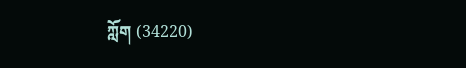ཀློག (34220)